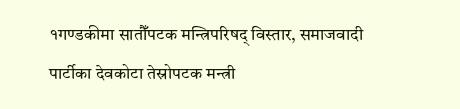१गण्डकीमा सातौँपटक मन्त्रिपरिषद् विस्तार, समाजवादी पार्टीका देवकोटा तेस्रोपटक मन्त्री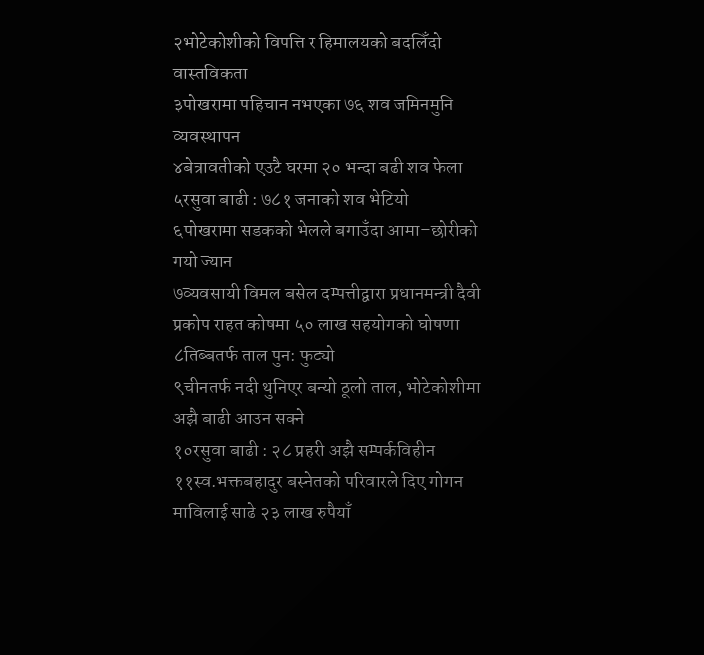२भोटेकोशीको विपत्ति र हिमालयको बदलिँदो वास्तविकता
३पोखरामा पहिचान नभएका ७६ शव जमिनमुनि व्यवस्थापन
४बेत्रावतीको एउटै घरमा २० भन्दा बढी शव फेला
५रसुवा बाढी : ७८१ जनाको शव भेटियो
६पोखरामा सडकको भेलले बगाउँदा आमा–छोरीको गयो ज्यान
७व्यवसायी विमल बसेल दम्पत्तीद्वारा प्रधानमन्त्री दैवी प्रकोप राहत कोषमा ५० लाख सहयोगको घोषणा
८तिब्बतर्फ ताल पुन: फुट्यो
९चीनतर्फ नदी थुनिएर बन्यो ठूलो ताल, भोटेकोशीमा अझै बाढी आउन सक्ने
१०रसुवा बाढी : २८ प्रहरी अझै सम्पर्कविहीन
११स्व.भक्तबहादुर बस्नेतको परिवारले दिए गोगन माविलाई साढे २३ लाख रुपैयाँ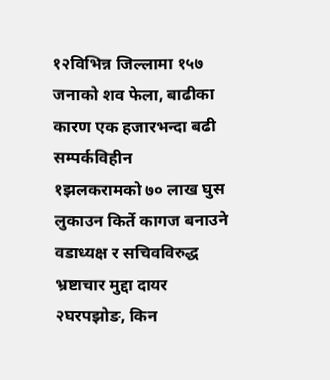१२विभिन्न जिल्लामा १५७ जनाको शव फेला, बाढीका कारण एक हजारभन्दा बढी सम्पर्कविहीन
१झलकरामको ७० लाख घुस लुकाउन किर्ते कागज बनाउने वडाध्यक्ष र सचिवविरुद्ध भ्रष्टाचार मुद्दा दायर
२घरपझोङ, किन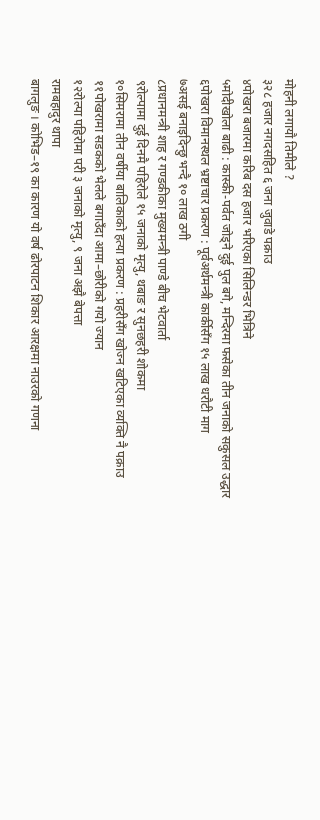मोहनी लगायौ तिमीले ?
३२८ हजार नगदसहित ६ जना जुवाडे पक्राउ
४पोखरा बजारमा करिब दस हजार भरिएका सिलिन्डर भित्रिने
५मोदीखोला बाढी : कास्की-पर्वत जोड्ने दुई पुल बगे, मन्दिरमा फसेका तीन जनाको सकुसल उद्धार
६पोखरा विमानस्थल भ्रष्टाचार प्रकरण : पूर्वअर्थमन्त्री कार्कीसँग १५ लाख धरौटी माग
७असई बनाइदिन्छु भन्दै १० लाख ठगी
८प्रधानमन्त्री शाह र गण्डकीका मुख्यमन्त्री पाण्डे बीच भेटवार्ता
९रोल्पामा दुई दिनमै पहिरोले १५ जनाको मृत्यु, थबाङ र सुनछहरी शोकमा
१०सिमरामा तीन वर्षीया बालिकाको हत्या प्रकरण : प्रहरीसँग खोज्न खटिएका व्यक्ति नै पक्राउ
११पोखरामा सडकको भेलले बगाउँदा आमा–छोरीको गयो ज्यान
१२रोल्पा पहिरोमा परी ३ जनाको मृत्यु, ९ जना अझै बेपत्ता
रामबहादुर थापा
बागलुङ । कोभिड–१९ का कारण यो वर्ष ढोरपाटन शिकार आरक्षमा नाउरको गणना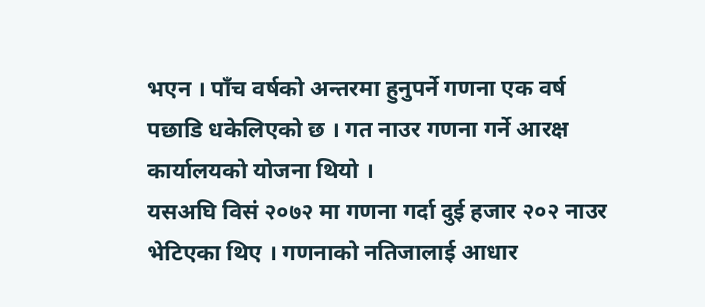भएन । पाँच वर्षको अन्तरमा हुनुपर्ने गणना एक वर्ष पछाडि धकेलिएको छ । गत नाउर गणना गर्ने आरक्ष कार्यालयको योजना थियो ।
यसअघि विसं २०७२ मा गणना गर्दा दुई हजार २०२ नाउर भेटिएका थिए । गणनाको नतिजालाई आधार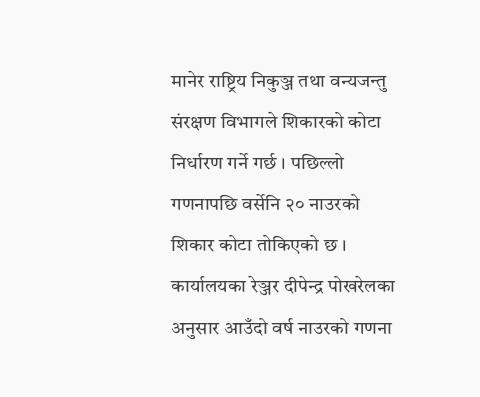मानेर राष्ट्रिय निकुञ्ज तथा वन्यजन्तु संरक्षण विभागले शिकारको कोटा निर्धारण गर्ने गर्छ । पछिल्लो गणनापछि वर्सेनि २० नाउरको शिकार कोटा तोकिएको छ ।
कार्यालयका रेञ्जर दीपेन्द्र पोखरेलका अनुसार आउँदो वर्ष नाउरको गणना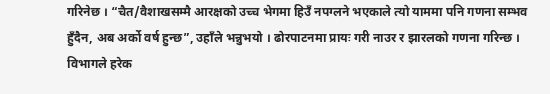गरिनेछ । “चैत/वैशाखसम्मै आरक्षको उच्च भेगमा हिउँ नपग्लने भएकाले त्यो याममा पनि गणना सम्भव हुँदैन, अब अर्को वर्ष हुन्छ”, उहाँले भन्नुभयो । ढोरपाटनमा प्रायः गरी नाउर र झारलको गणना गरिन्छ ।
विभागले हरेक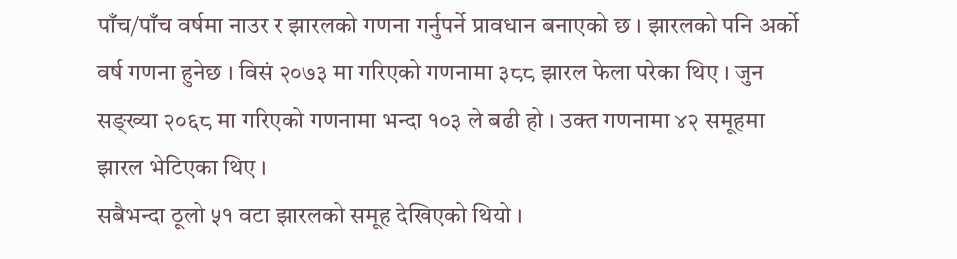पाँच/पाँच वर्षमा नाउर र झारलको गणना गर्नुपर्ने प्रावधान बनाएको छ । झारलको पनि अर्को वर्ष गणना हुनेछ । विसं २०७३ मा गरिएको गणनामा ३८८ झारल फेला परेका थिए । जुन सङ्ख्या २०६८ मा गरिएको गणनामा भन्दा १०३ ले बढी हो । उक्त गणनामा ४२ समूहमा झारल भेटिएका थिए ।
सबैभन्दा ठूलो ५१ वटा झारलको समूह देखिएको थियो ।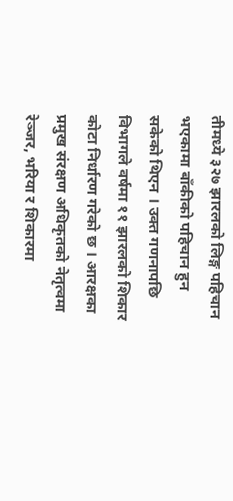तीमध्ये ३२७ झारलको लिङ्ग पहिचान भएकामा बाँकीको पहिचान हुन सकेको थिएन । उक्त गणनापछि विभागले वर्षमा ११ झारलको शिकार कोटा निर्धारण गरेको छ । आरक्षका प्रमुख संरक्षण अधिकृतको नेतृत्वमा रेञ्जर, भरिया र शिकारमा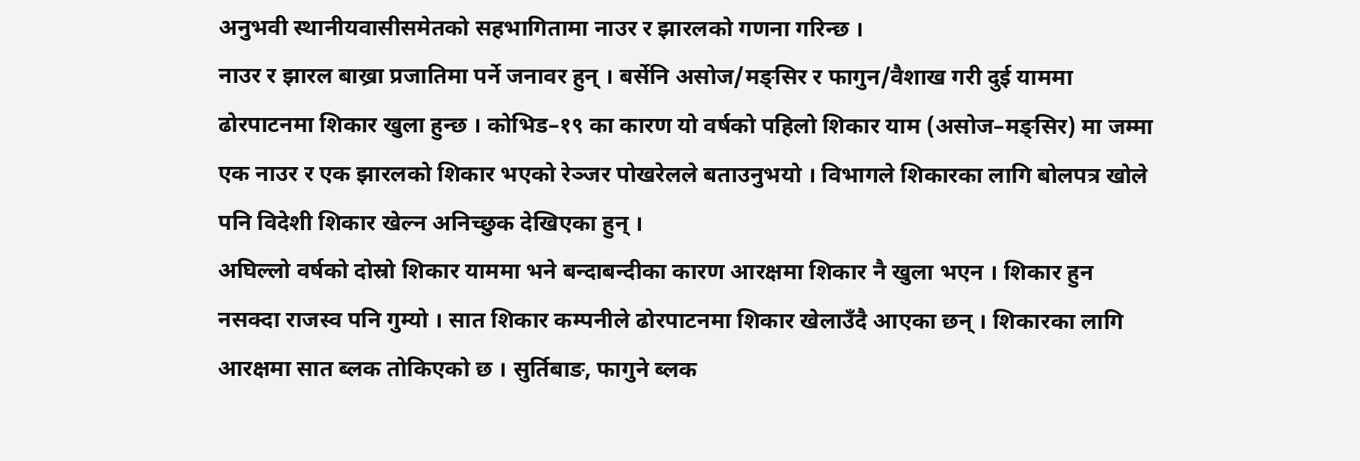अनुभवी स्थानीयवासीसमेतको सहभागितामा नाउर र झारलको गणना गरिन्छ ।
नाउर र झारल बाख्रा प्रजातिमा पर्ने जनावर हुन् । बर्सेनि असोज/मङ्सिर र फागुन/वैशाख गरी दुई याममा ढोरपाटनमा शिकार खुला हुन्छ । कोभिड–१९ का कारण यो वर्षको पहिलो शिकार याम (असोज–मङ्सिर) मा जम्मा एक नाउर र एक झारलको शिकार भएको रेञ्जर पोखरेलले बताउनुभयो । विभागले शिकारका लागि बोलपत्र खोले पनि विदेशी शिकार खेल्न अनिच्छुक देखिएका हुन् ।
अघिल्लो वर्षको दोस्रो शिकार याममा भने बन्दाबन्दीका कारण आरक्षमा शिकार नै खुला भएन । शिकार हुन नसक्दा राजस्व पनि गुम्यो । सात शिकार कम्पनीले ढोरपाटनमा शिकार खेलाउँदै आएका छन् । शिकारका लागि आरक्षमा सात ब्लक तोकिएको छ । सुर्तिबाङ, फागुने ब्लक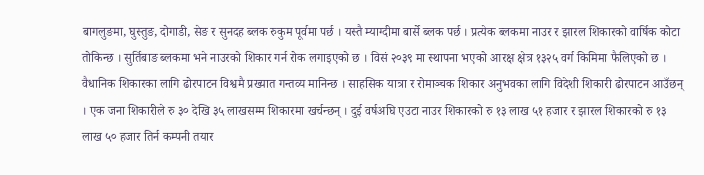बागलुङमा, घुस्तुङ, दोगाडी, सेङ र सुनदह ब्लक रुकुम पूर्वमा पर्छ । यस्तै म्याग्दीमा बार्से ब्लक पर्छ । प्रत्येक ब्लकमा नाउर र झारल शिकारको वार्षिक कोटा तोकिन्छ । सुर्तिबाङ ब्लकमा भने नाउरको शिकार गर्न रोक लगाइएको छ । विसं २०३९ मा स्थापना भएको आरक्ष क्षेत्र १३२५ वर्ग किमिमा फैलिएको छ ।
वैधानिक शिकारका लागि ढोरपाटन विश्वमै प्रख्यात गन्तव्य मानिन्छ । साहसिक यात्रा र रोमाञ्चक शिकार अनुभवका लागि विदेशी शिकारी ढोरपाटन आउँछन् । एक जना शिकारीले रु ३० देखि ३५ लाखसम्म शिकारमा खर्चन्छन् । दुई वर्षअघि एउटा नाउर शिकारको रु १३ लाख ५१ हजार र झारल शिकारको रु १३ लाख ५० हजार तिर्न कम्पनी तयार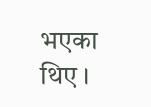भएका थिए ।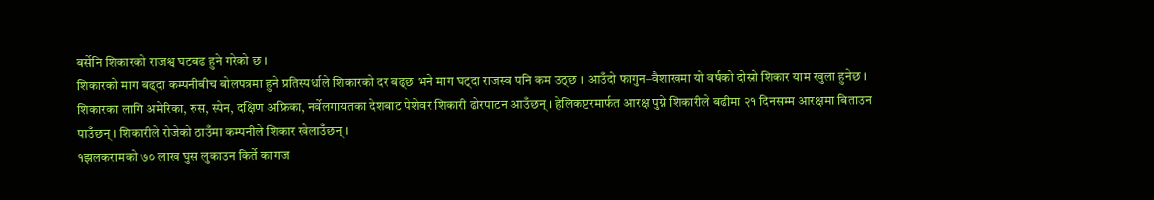बर्सेनि शिकारको राजश्व घटबढ हुने गरेको छ ।
शिकारको माग बढ्दा कम्पनीबीच बोलपत्रमा हुने प्रतिस्पर्धाले शिकारको दर बढ्छ भने माग घट्दा राजस्व पनि कम उठ्छ । आउँदो फागुन–वैशाखमा यो वर्षको दोस्रो शिकार याम खुला हुनेछ । शिकारका लागि अमेरिका, रुस, स्पेन, दक्षिण अफ्रिका, नर्वेलगायतका देशबाट पेशेवर शिकारी ढोरपाटन आउँछन् । हेलिकप्टरमार्फत आरक्ष पुग्ने शिकारीले बढीमा २१ दिनसम्म आरक्षमा बिताउन पाउँछन् । शिकारीले रोजेको ठाउँमा कम्पनीले शिकार खेलाउँछन् ।
१झलकरामको ७० लाख घुस लुकाउन किर्ते कागज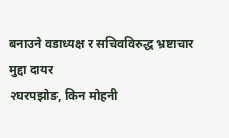बनाउने वडाध्यक्ष र सचिवविरुद्ध भ्रष्टाचार मुद्दा दायर
२घरपझोङ, किन मोहनी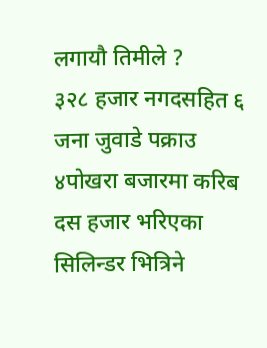लगायौ तिमीले ?
३२८ हजार नगदसहित ६ जना जुवाडे पक्राउ
४पोखरा बजारमा करिब दस हजार भरिएका सिलिन्डर भित्रिने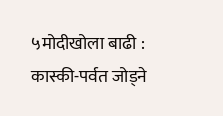५मोदीखोला बाढी : कास्की-पर्वत जोड्ने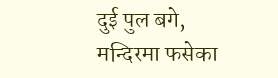दुई पुल बगे, मन्दिरमा फसेका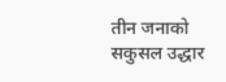तीन जनाको सकुसल उद्धार